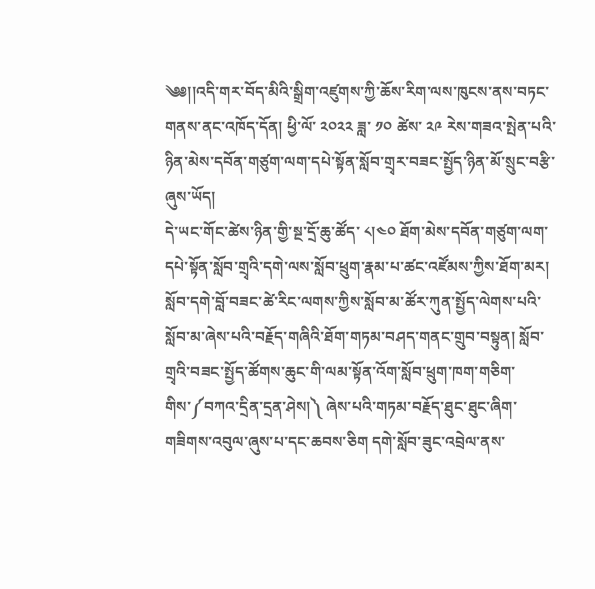༄༅།།འདི་གར་བོད་མིའི་སྒྲིག་འཛུགས་ཀྱི་ཆོས་རིག་ལས་ཁུངས་ནས་བཏང་གནས་ནང་འཁོད་དོན། ཕྱི་ལོ་ ༢༠༢༢ ཟླ་ ༡༠ ཚེས་ ༢༩ རེས་གཟའ་སྤེན་པའི་ཉིན་མེས་དབོན་གཙུག་ལག་དཔེ་སྟོན་སློབ་གྲྭར་བཟང་སྤྱོད་ཉིན་མོ་སྲུང་བརྩི་ཞུས་ཡོད།
དེ་ཡང་གོང་ཚེས་ཉིན་གྱི་སྔ་དྲོ་ཆུ་ཚོད་ ༨།༤༠ ཐོག་མེས་དབོན་གཙུག་ལག་དཔེ་སྟོན་སློབ་གྲྭའི་དགེ་ལས་སློབ་ཕྲུག་རྣམ་པ་ཚང་འཛོམས་ཀྱིས་ཐོག་མར། སློབ་དགེ་བློ་བཟང་ཚེ་རིང་ལགས་ཀྱིས་སློབ་མ་ཚོར་ཀུན་སྤྱོད་ལེགས་པའི་སློབ་མ་ཞེས་པའི་བརྗོད་གཞིའི་ཐོག་གཏམ་བཤད་གནང་གྲུབ་བསྟུན། སློབ་གྲྭའི་བཟང་སྤྱོད་ཚོགས་ཆུང་གི་ལམ་སྟོན་འོག་སློབ་ཕྲུག་ཁག་གཅིག་གིས་༼བཀའ་དྲིན་དྲན་ཤེས།༽ ཞེས་པའི་གཏམ་བརྗོད་ཐུང་ཐུང་ཞིག་གཟིགས་འབུལ་ཞུས་པ་དང་ཆབས་ཅིག དགེ་སློབ་ཟུང་འབྲེལ་ནས་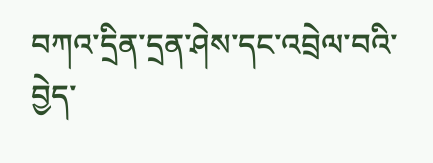བཀའ་དྲིན་དྲན་ཤེས་དང་འབྲེལ་བའི་བྱེད་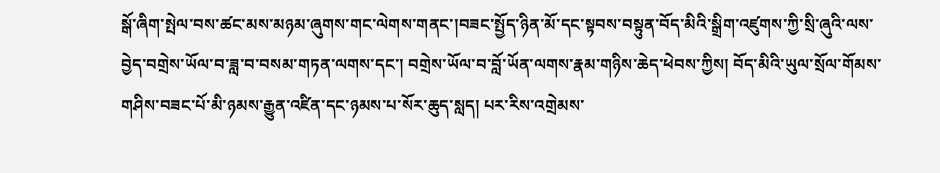སྒོ་ཞིག་སྤེལ་བས་ཚང་མས་མཉམ་ཞུགས་གང་ལེགས་གནང་།བཟང་སྤྱོད་ཉིན་མོ་དང་སྟབས་བསྟུན་བོད་མིའི་སྒྲིག་འཛུགས་ཀྱི་སྲི་ཞུའི་ལས་བྱེད་བགྲེས་ཡོལ་བ་ཟླ་བ་བསམ་གཏན་ལགས་དང་། བགྲེས་ཡོལ་བ་བློ་ཡོན་ལགས་རྣམ་གཉིས་ཆེད་ཕེབས་ཀྱིས། བོད་མིའི་ཡུལ་སྲོལ་གོམས་གཤིས་བཟང་པོ་མི་ཉམས་རྒྱུན་འཛིན་དང་ཉམས་པ་སོར་ཆུད་སླད། པར་རིས་འགྲེམས་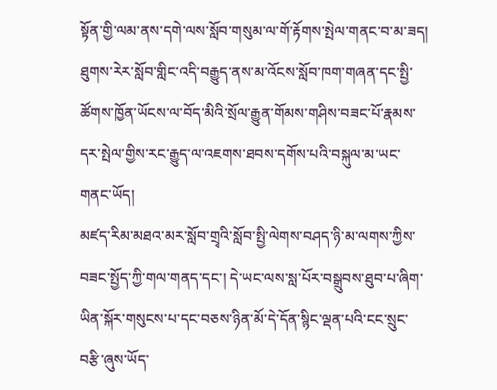སྟོན་གྱི་ལམ་ནས་དགེ་ལས་སློབ་གསུམ་ལ་གོ་རྟོགས་སྤེལ་གནང་བ་མ་ཟད། ཐུགས་རེར་སློབ་གླིང་འདི་བརྒྱུད་ནས་མ་འོངས་སློབ་ཁག་གཞན་དང་སྤྱི་ཚོགས་ཁྱོན་ཡོངས་ལ་བོད་མིའི་སྲོལ་རྒྱུན་གོམས་གཤིས་བཟང་པོ་རྣམས་དར་སྤེལ་གྱིས་རང་རྒྱུད་ལ་འཇགས་ཐབས་དགོས་པའི་བསྐུལ་མ་ཡང་གནང་ཡོད།
མཛད་རིམ་མཐའ་མར་སློབ་གྲྭའི་སློབ་སྤྱི་ལེགས་བཤད་ཉི་མ་ལགས་ཀྱིས་བཟང་སྤྱོད་ཀྱི་གལ་གནད་དང་། དེ་ཡང་ལས་སླ་པོར་བསྒྲུབས་ཐུབ་པ་ཞིག་ཡིན་སྐོར་གསུངས་པ་དང་བཅས་ཉིན་མོ་དེ་དོན་སྙིང་ལྡན་པའི་ངང་སྲུང་བརྩི་ཞུས་ཡོད་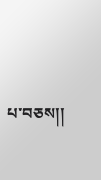པ་བཅས།།